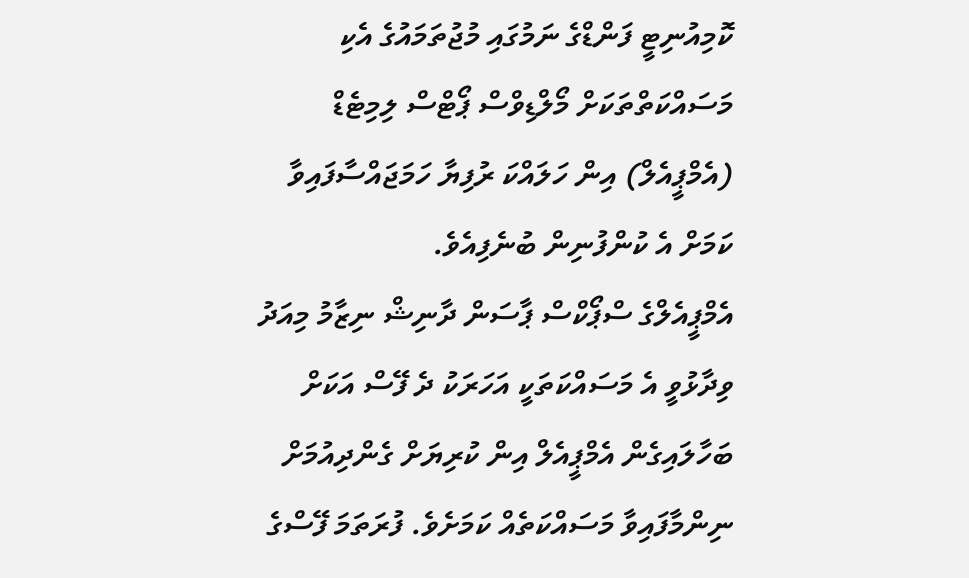ކޮމިއުނިޓީ ފަންޑްގެ ނަމުގައި މުޖުތަމައުގެ އެކި މަސައްކަތްތަކަށް މޯލްޑިވްސް ޕޯޓްސް ލިމިޓެޑް (އެމްޕީއެލް) އިން ހަލައްކަ ރުފިޔާ ހަމަޖައްސާފައިވާ ކަމަށް އެ ކުންފުނިން ބުނެފިއެވެ.
އެމްޕީއެލްގެ ސްޕޯކްސް ޕާސަން ދާނިޝް ނިޒާމު މިއަދު ވިދާޅުވީ އެ މަސައްކަތަކީ އަހަރަކު ދެ ފޭސް އަކަށް ބަހާލައިގެން އެމްޕީއެލް އިން ކުރިޔަށް ގެންދިއުމަށް ނިންމާފައިވާ މަސައްކަތެއް ކަމަށެވެ. ފުރަތަމަ ފޭސްގެ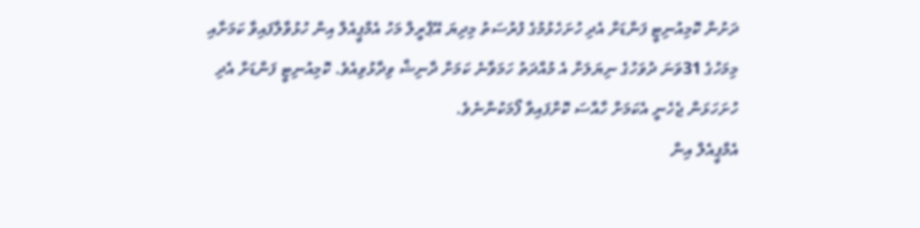ދަށުން ކޮމިއުނިޓީ ފަންޑަށް އެދި ހުށަހެޅުމުގެ ފުރުސަތު މިދިޔަ އޭޕްރީލް މަހު އެމްޕީއެލް އިން ހުޅުވާލާފައިވާ ކަމަށާއި މިމަހުގެ 31ވަނަ ދުވަހުގެ ނިޔަލަށް އެ މުއްދަތު ހަމަވާނެ ކަމަށް ދާނިޝް ވިދާޅުވިއެވެ. ކޮމިއުނިޓީ ފަންޑަށް އެދި ހުށަހަޅަން ޖެހެނީ އެކަމަށް ހާއްސަ ކޮށްފައިވާ ފޯމަކުންނެވެ.
އެމްޕީއެލް އިން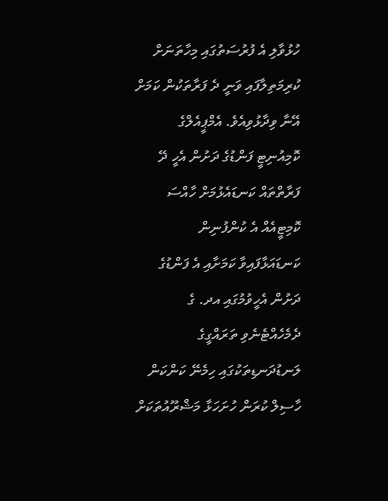ހުޅުވާލި އެ ފުރުސަތުގައި މިހާތަނަށް ކުރިމަތިލާފައި ވަނީ ދެ ފަރާތަކުން ކަމަށް އޭނާ ވިދާޅުވިއެވެ. އެމްޕީއެލްގެ ކޮމިއުނިޓީ ފަންޑުގެ ދަށުން އެހީ ދޭ ފަރާތްތައް ކަނޑައެޅުމަށް ހާއްސަ ކޮމިޓީއެއް އެ ކުންފުނިން ކަނޑައަޅާފައިވާ ކަމަށާއި އެ ފަންޑުގެ ދަށުން އެހީވުމުގައި އދ. ގެ ދެމެހެއްޓެނެވި ތަރައްގީގެ ލަނޑުދަނޑިތަކުގައި ހިމެނޭ ކަންކަން ހާސިލް ކުރަން ހުށަހަޅާ މަޝްރޫއުތަކަށް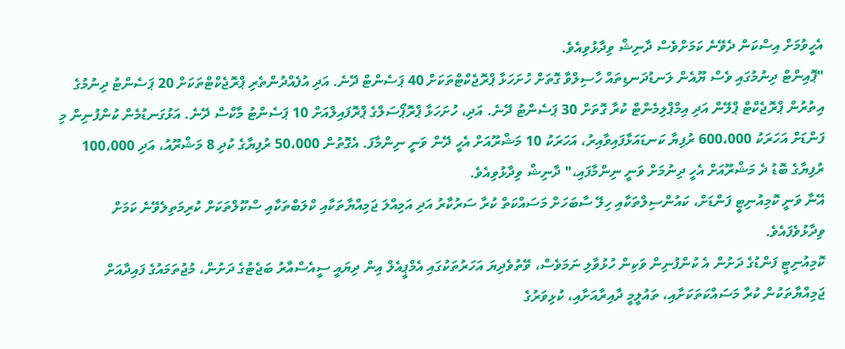އެހީވުމަށް އިސްކަން ދެވޭނެ ކަމަށްވެސް ދާނިޝް ވިދާޅުވިއެވެ.
"ޕޮއިންޓް ދިނުމުގައި ވެސް ޔޫއެން ލަނޑުދަނޑިތައް ހާސިލްވާ ގޮތަށް ހުށަހަޅާ ޕްރޮޖެކްޓްތަކަށް 40 ޕަސެންޓް ދޭނެ. އަދި އުފެއްދުންތެރި ޕްރޮޖެކްޓްތަކަށް 20 ޕަސެންޓު ދިނުމުގެ އިތުރުން ޕްރޮޖެކްޓް ޕްލޭން އަދި އިމްޕްލިމެންޓް ކުރާ ގޮތަށް 30 ޕަސެންޓު ދޭނެ. އަދި، ހުށަހަޅާ ޕްރޮޕޯސަލްގެ ޕްރޮފައިލްއަށް 10 ޕަސެންޓު މާކްސް ދޭނެ. އަޅުގަނޑުމެން ކުންފުނިން މި ފަންޑަށް އަހަރަކު 600،000 ރުފިޔާ ކަނޑައަޅާފައިވާއިރު، އަހަރަކު 10 މަޝްރޫއަށް އެހީ ދޭން ވަނީ ނިންމާފަ. އެގޮތުން 50،000 ރުފިޔާގެ ކުދި 8 މަޝްރޫއު، އަދި 100،000 ރުފިޔާގެ ބޮޑު ދެ މަޝްރޫއަށް އެހީ ދިނުމަށް ވަނީ ނިންމާފައި،" ދާނިޝް ވިދާޅުވިއެވެ.
އޭނާ ވަނީ ކޮމިއުނިޓީ ފަންޑަށް، ކައުންސިލްތަކާއި ހިލޭ ސާބަހަށް މަސައްކަތް ކުރާ ސަރުކާރު އަދި އަމިއްލަ ޖަމިއްޔާތަކާއި ކްލަބްތަކާއި ސްކޫލްތަކަށް ކުރިމަތިލެވޭނެ ކަމަށް ވިދާޅުވެފައެވެ.
ކޮމިއުނިޓީ ފަންޑުގެ ދަށުން އެ ކުންފުނިން ވަކިން ހުޅުވާލި ނަމަވެސް، ވޭތުވެދިޔަ އަހަރުތަކުގައި އެމްޕީއެލް އިން ދިޔައީ ސީއެސްއާރު ބަޖެޓުގެ ދަށުން، މުޖުތަމައުގެ ފައިދާއަށް ޖަމިއްޔާތަކުން ކުރާ މަސައްކަތަކަށާއި، ތައުލީމީ ދާއިރާއަށާއި، ކުޅިވަރުގެ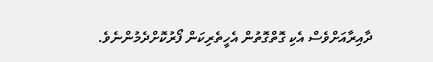ދާއިރާއަށްވެސް އެކި ގޮތްގޮތުން އެހީތެރިކަން ފޯރުކޮށްދެމުންނެވެ.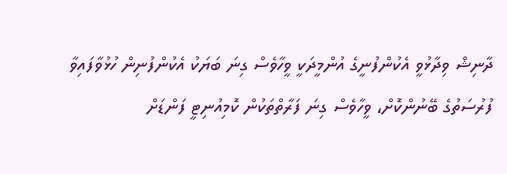ދާނިޝް ވިދާޅުވީ އެކުންފުނީގެ އުންމީދަކީ ވީހާވެސް ގިނަ ބަޔަކު އެކުންފުނިން ހުޅުވާފައިވާ ފުރުސަތުގެ ބޭނުންކޮށް، ވީހާވެސް ގިނަ ފަރާތްތަކުން ކޮމިއުނިޓީ ފަންޑަށް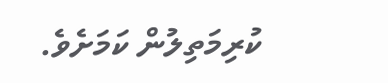ކުރިމަތިލުން ކަމަށެވެ.